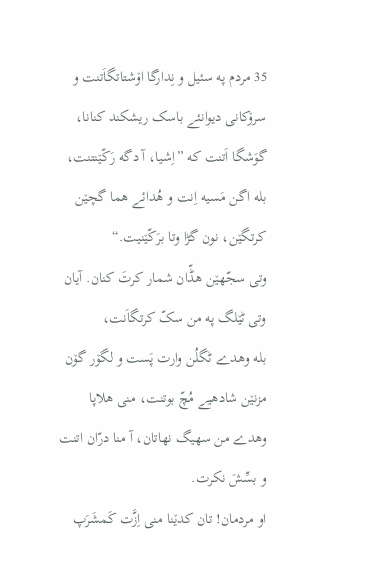35 مردم په سئیل و نِدارگا اۆشتاتگاَتنت و سرۆکانی دیوانئے باسک ریشکند کنانا، گوَشگا اَتنت که ”اِشیا، آ دگه رَکّێنتنت، بله اگن مَسیه اِنت و هُدائے هما گچێن کرتگێن، نون گڑا وتا برَکّێنیت.“
وتی سجّهێن هڈّان شمار کرتَ کنان. آیان وتی ٹێلگ په من سکّ کرتگاَنت،
بله وهدے ٹگلُن وارت پَست و لگۆر گۆن مزنێن شادهیے مُچّ بوتنت، منی هلاپا وهدے من سهیگ نهاتان، آ منا درّان اتنت و بسِّشَ نکرت.
او مردمان! تان کدێنا منی اِزَّت کَمشَرَپ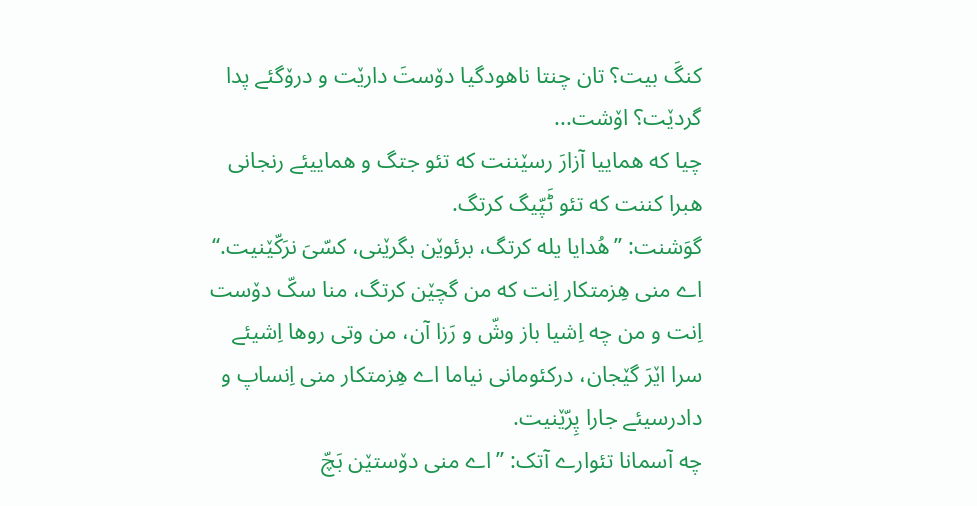کنگَ بیت؟ تان چنتا ناهودگیا دۆستَ دارێت و درۆگئے پدا گردێت؟ اۆشت...
چیا که هماییا آزارَ رسێننت که تئو جتگ و هماییئے رنجانی هبرا کننت که تئو ٹَپّیگ کرتگ.
گوَشنت: ”هُدایا یله کرتگ، برئوێن بگرێنی، کسّیَ نرَکّێنیت.“
اے منی هِزمتکار اِنت که من گچێن کرتگ، منا سکّ دۆست اِنت و من چه اِشیا باز وشّ و رَزا آن، من وتی روها اِشیئے سرا اێرَ گێجان، درکئومانی نیاما اے هِزمتکار منی اِنساپ و دادرسیئے جارا پِرّێنیت.
چه آسمانا تئوارے آتک: ”اے منی دۆستێن بَچّ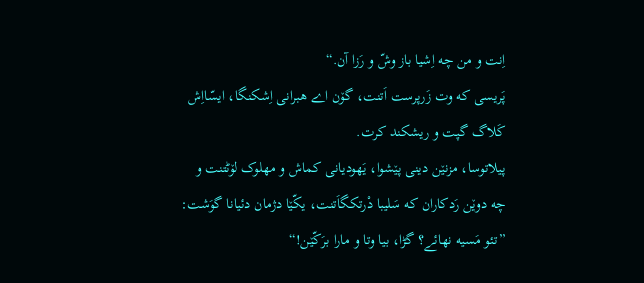اِنت و من چه اِشیا باز وشّ و رَزا آن.“
پَریسی که وت زَرپرست اَتنت، گۆن اے هبرانی اِشکنگا، ایسّااِش کَلاگ گپت و ریشکند کرت.
پیلاتوسا، مزنێن دینی پێشوا، یَهودیانی کماش و مهلوک لۆٹتنت و
چه دوێن رَدکاران که سَلیبا دْرتکگاَتنت، یکّێا دژمان دئیانا گوَشت: ”تئو مَسیه نهائے؟ گڑا، بیا وتا و مارا برَکّێن!“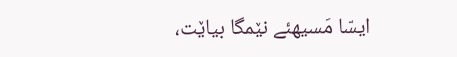ایسّا مَسیهئے نێمگا بیاێت،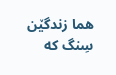هما زندگێن سِنگ که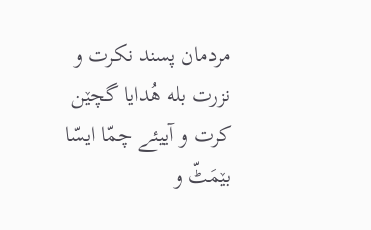مردمان پسند نکرت و نزرت بله هُدایا گچێن کرت و آییئے چمّا ایسّا بێمَٹّ و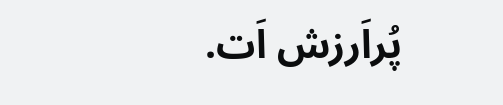پُراَرزش اَت.